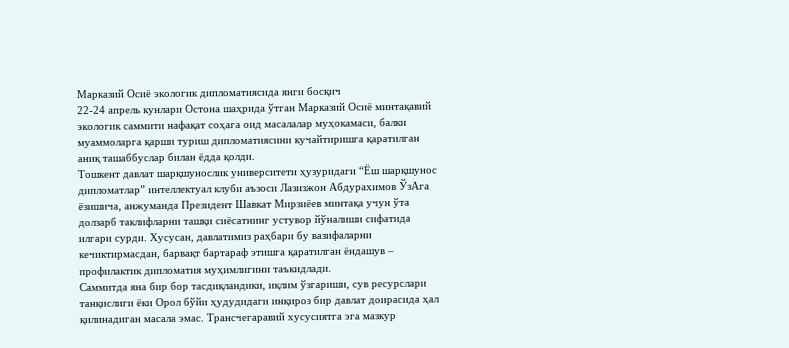Марказий Осиё экологик дипломатиясида янги босқич
22-24 апрель кунлари Остона шаҳрида ўтган Марказий Осиё минтақавий экологик саммити нафақат соҳага оид масалалар муҳокамаси, балки муаммоларга қарши туриш дипломатиясини кучайтиришга қаратилган аниқ ташаббуслар билан ёдда қолди.
Тошкент давлат шарқшунослик университети ҳузуридаги “Ёш шарқшунос дипломатлар” интеллектуал клуби аъзоси Лазизжон Абдурахимов ЎзАга ёзишича, анжуманда Президент Шавкат Мирзиёев минтақа учун ўта долзарб таклифларни ташқи сиёсатнинг устувор йўналиши сифатида илгари сурди. Хусусан, давлатимиз раҳбари бу вазифаларни кечиктирмасдан, барвақт бартараф этишга қаратилган ёндашув – профилактик дипломатия муҳимлигини таъкидлади.
Саммитда яна бир бор тасдиқландики, иқлим ўзгариши, сув ресурслари танқислиги ёки Орол бўйи ҳудудидаги инқироз бир давлат доирасида ҳал қилинадиган масала эмас. Трансчегаравий хусусиятга эга мазкур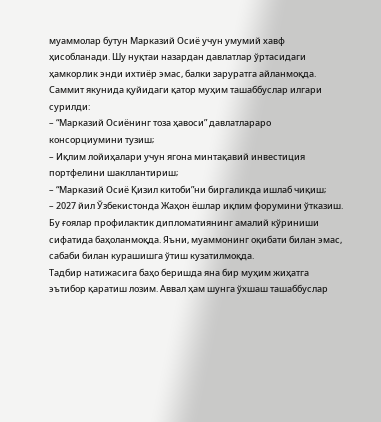муаммолар бутун Марказий Осиё учун умумий хавф ҳисобланади. Шу нуқтаи назардан давлатлар ўртасидаги ҳамкорлик энди ихтиёр эмас, балки заруратга айланмоқда.
Саммит якунида қуйидаги қатор муҳим ташаббуслар илгари сурилди:
– “Марказий Осиёнинг тоза ҳавоси” давлатлараро консорциумини тузиш;
– Иқлим лойиҳалари учун ягона минтақавий инвестиция портфелини шакллантириш;
– “Марказий Осиё Қизил китоби”ни биргаликда ишлаб чиқиш;
– 2027 йил Ўзбекистонда Жаҳон ёшлар иқлим форумини ўтказиш.
Бу ғоялар профилактик дипломатиянинг амалий кўриниши сифатида баҳоланмоқда. Яъни, муаммонинг оқибати билан эмас, сабаби билан курашишга ўтиш кузатилмоқда.
Тадбир натижасига баҳо беришда яна бир муҳим жиҳатга эътибор қаратиш лозим. Аввал ҳам шунга ўхшаш ташаббуслар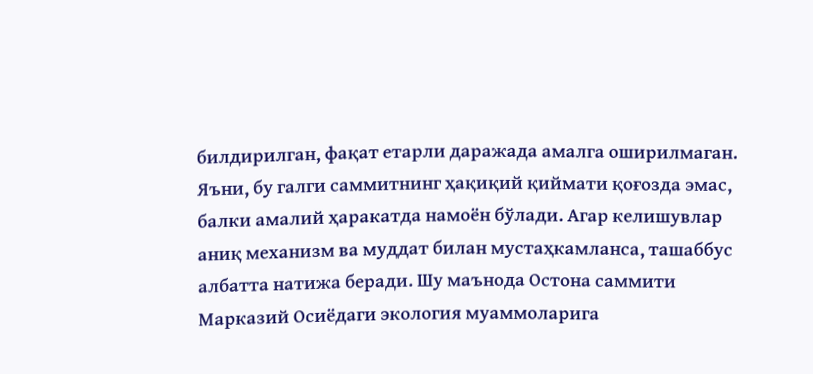билдирилган, фақат етарли даражада амалга оширилмаган. Яъни, бу галги саммитнинг ҳақиқий қиймати қоғозда эмас, балки амалий ҳаракатда намоён бўлади. Агар келишувлар аниқ механизм ва муддат билан мустаҳкамланса, ташаббус албатта натижа беради. Шу маънода Остона саммити Марказий Осиёдаги экология муаммоларига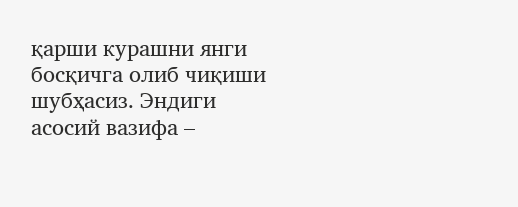қарши курашни янги босқичга олиб чиқиши шубҳасиз. Эндиги асосий вазифа –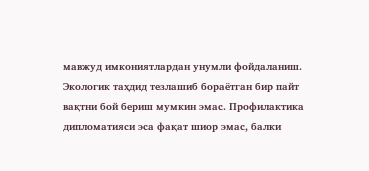мавжуд имкониятлардан унумли фойдаланиш.
Экологик таҳдид тезлашиб бораётган бир пайт вақтни бой бериш мумкин эмас. Профилактика дипломатияси эса фақат шиор эмас, балки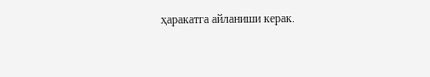ҳаракатга айланиши керак.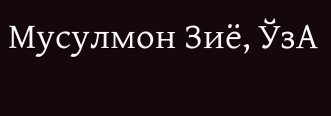Мусулмон Зиё, ЎзА